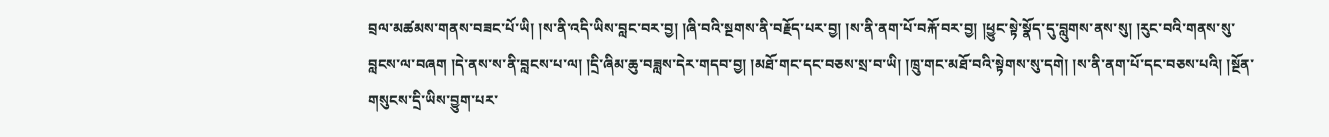བྲལ་མཚམས་གནས་བཟང་པོ་ཡི། །ས་ནི་འདི་ཡིས་བླང་བར་བྱ། །ཞི་བའི་སྔགས་ནི་བརྗོད་པར་བྱ། །ས་ནི་ནག་པོ་བརྐོ་བར་བྱ། །ཕྱུང་སྟེ་སྣོད་དུ་བླུགས་ནས་སུ། །རུང་བའི་གནས་སུ་བླངས་ལ་བཞག །དེ་ནས་ས་ནི་བླངས་པ་ལ། །དྲི་ཞིམ་ཆུ་བཟླས་དེར་གདབ་བྱ། །མཐོ་གང་དང་བཅས་སྲ་བ་ཡི། །ཁྲུ་གང་མཐོ་བའི་སྟེགས་སུ་དགེ། །ས་ནི་ནག་པོ་དང་བཅས་པའི། །སྔོན་གསུངས་དྲི་ཡིས་བྱུག་པར་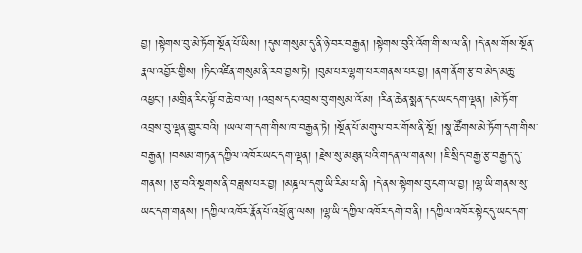བྱ། །སྟེགས་བུ་མེ་ཏོག་སྔོན་པོ་ཡིས། །དུས་གསུམ་དུ་ནི་ཉེ་བར་བརྒྱན། །སྟེགས་བུའི་འོག་གི་ས་ལ་ནི། །དེ་ནས་གོས་སྔོན་རྣལ་འབྱོར་གྱིས། །ཏིང་འཛིན་གསུམ་ནི་རབ་བྱས་ཏེ། །བུམ་པར་ལྷག་པར་གནས་པར་བྱ། །ནག་ནོག་རྩ་བ་མེད་མཆུ་འཕྱང་། །མགྲིན་རིང་ལྟོ་བ་ཆེ་བ་ལ། །འབྲས་དང་འབྲས་བུ་གསུམ་འོ་མ། །རིན་ཆེན་སྨན་དང་ཡང་དག་ལྡན། །མེ་ཏོག་འབྲས་བུ་ལྡན་གྱུར་བའི། །ཡལ་ག་དག་གིས་ཁ་བརྒྱན་ཏེ། །སྔོན་པོ་མགུལ་བར་གོས་ནི་སྔོ། །སྣ་ཚོགས་མེ་ཏོག་དག་གིས་བརྒྱན། །བསམ་གཏན་དཀྱིལ་འཁོར་ཡང་དག་ལྡན། །རྗེས་སུ་མཐུན་པའི་གདན་ལ་གནས། །ཇི་སྲིད་བརྒྱ་རྩ་བརྒྱད་དུ་གནས། །རྩ་བའི་སྔགས་ནི་བཟླས་པར་བྱ། །མཎྜལ་དགུ་ཡི་རིམ་པ་ནི། །དེ་ནས་སྟེགས་བུ་ངག་ལ་བྱ། །ལྷ་ཡི་གནས་སུ་ཡང་དག་གནས། །དཀྱིལ་འཁོར་རྣོན་པོ་འཕྲོ་ཞུ་ལས། །ལྷ་ཡི་དཀྱིལ་འཁོར་དགེ་བ་ནི། །དཀྱིལ་འཁོར་སྟེང་དུ་ཡང་དག་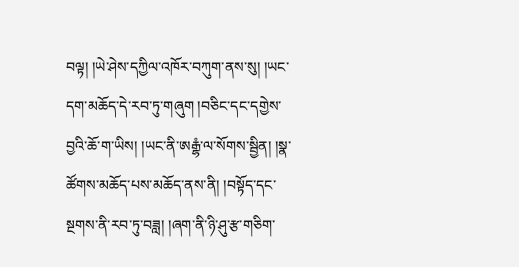བལྟ། །ཡེ་ཤེས་དཀྱིལ་འཁོར་བཀུག་ནས་སུ། །ཡང་དག་མཆོད་དེ་རབ་ཏུ་གཞུག །བཅིང་དང་དགྱེས་བྱའི་ཆོ་ག་ཡིས། །ཡང་ནི་ཨརྒྷཾ་ལ་སོགས་སྦྱིན། །སྣ་ཚོགས་མཆོད་པས་མཆོད་ནས་ནི། །བསྟོད་དང་སྔགས་ནི་རབ་ཏུ་བཟླ། །ཞག་ནི་ཉི་ཤུ་རྩ་གཅིག་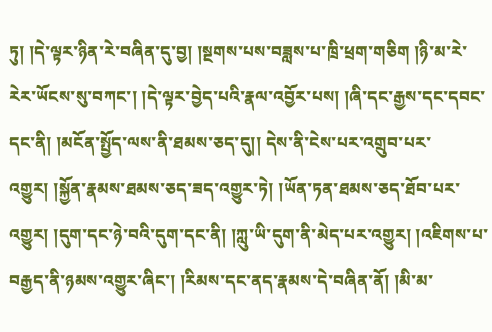ཏུ། །དེ་ལྟར་ཉིན་རེ་བཞིན་དུ་བྱ། །སྔགས་པས་བཟླས་པ་ཁྲི་ཕྲག་གཅིག །ཉི་མ་རེ་རེར་ཡོངས་སུ་བཀང་། །དེ་ལྟར་བྱེད་པའི་རྣལ་འབྱོར་པས། །ཞི་དང་རྒྱས་དང་དབང་དང་ནི། །མངོན་སྤྱོད་ལས་ནི་ཐམས་ཅད་དུ།། དེས་ནི་ངེས་པར་འགྲུབ་པར་འགྱུར། །སྐྱོན་རྣམས་ཐམས་ཅད་ཟད་འགྱུར་ཏེ། །ཡོན་ཏན་ཐམས་ཅད་ཐོབ་པར་འགྱུར། །དུག་དང་ཉེ་བའི་དུག་དང་ནི། །ཀླུ་ཡི་དུག་ནི་མེད་པར་འགྱུར། །འཇིགས་པ་བརྒྱད་ནི་ཉམས་འགྱུར་ཞིང་། །རིམས་དང་ནད་རྣམས་དེ་བཞིན་ནོ། །མི་མ་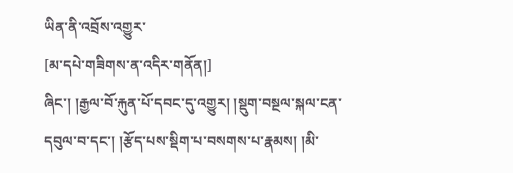ཡིན་ནི་འབྲོས་འགྱུར་
[མ་དཔེ་གཟིགས་ན་འདིར་གནོན།]
ཞིང་། །རྒྱལ་བོ་རྐུན་པོ་དབང་དུ་འགྱུར། །སྡུག་བསྔལ་སྐལ་ངན་དབུལ་བ་དང་། །རྩོད་པས་སྡིག་པ་བསགས་པ་རྣམས། །མི་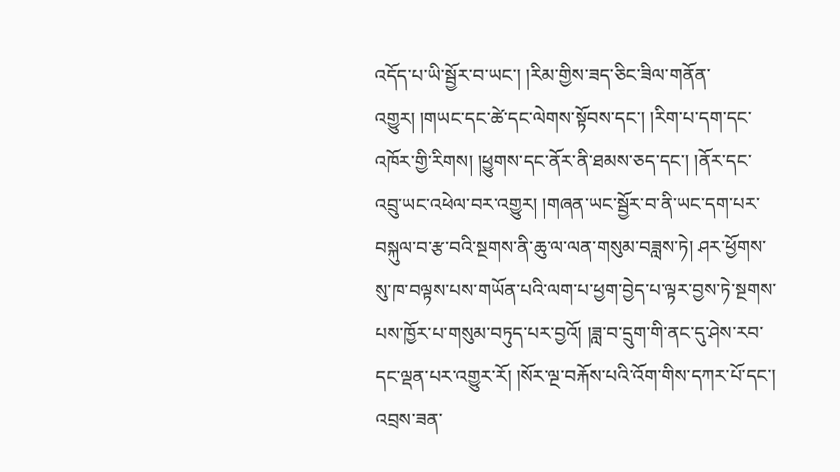འདོད་པ་ཡི་སྦྱོར་བ་ཡང་། །རིམ་གྱིས་ཟད་ཅིང་ཟིལ་གནོན་འགྱུར། །གཡང་དང་ཚེ་དང་ལེགས་སྟོབས་དང་། །རིག་པ་དག་དང་འཁོར་གྱི་རིགས། །ཕྱུགས་དང་ནོར་ནི་ཐམས་ཅད་དང་། །ནོར་དང་འབྲུ་ཡང་འཕེལ་བར་འགྱུར། །གཞན་ཡང་སྦྱོར་བ་ནི་ཡང་དག་པར་བསྐུལ་བ་རྩ་བའི་སྔགས་ནི་ཆུ་ལ་ལན་གསུམ་བཟླས་ཏེ། ཤར་ཕྱོགས་སུ་ཁ་བལྟས་པས་གཡོན་པའི་ལག་པ་ཕྱག་བྱེད་པ་ལྟར་བྱས་ཏེ་སྔགས་པས་ཁྱོར་པ་གསུམ་བཏུད་པར་བྱའོ། །ཟླ་བ་དྲུག་གི་ནང་དུ་ཤེས་རབ་དང་ལྡན་པར་འགྱུར་རོ། །སོར་ལྔ་བརྐོས་པའི་འོག་གིས་དཀར་པོ་དང་། འབྲས་ཟན་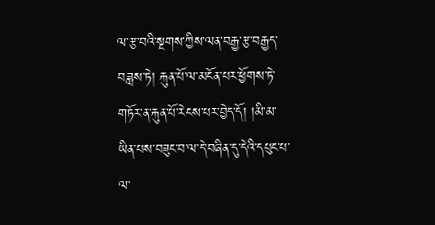ལ་རྩ་བའི་སྔགས་ཀྱིས་ལན་བརྒྱ་རྩ་བརྒྱད་བཟླས་ཏེ། རྐུན་པོ་ལ་མངོན་པར་ཕྱོགས་ཏེ་གཏོར་ན་རྐུན་པོ་རེངས་པར་བྱེད་དོ། །མི་མ་ཡིན་པས་བཟུང་བ་ལ་དེ་བཞིན་དུ་དེའི་དཔུང་པ་ལ་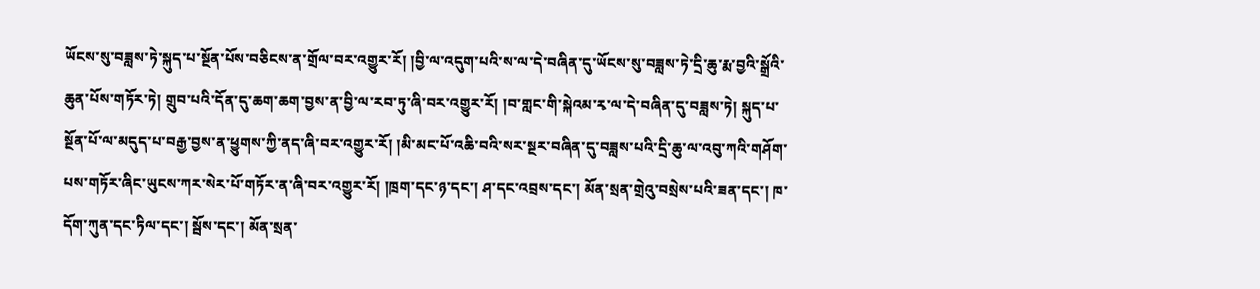ཡོངས་སུ་བཟླས་ཏེ་སྐུད་པ་སྔོན་པོས་བཅིངས་ན་གྲོལ་བར་འགྱུར་རོ། །བྱི་ལ་འདུག་པའི་ས་ལ་དེ་བཞིན་དུ་ཡོངས་སུ་བཟླས་ཏེ་དྲི་ཆུ་རྨ་བྱའི་སྒྲོའི་ཆུན་པོས་གཏོར་ཏེ། གྲུབ་པའི་དོན་དུ་ཆག་ཆག་བྱས་ན་བྱི་ལ་རབ་ཏུ་ཞི་བར་འགྱུར་རོ། །བ་གླང་གི་སྐེའམ་རྭ་ལ་དེ་བཞིན་དུ་བཟླས་ཏེ། སྐུད་པ་སྔོན་པོ་ལ་མདུད་པ་བརྒྱ་བྱས་ན་ཕྱུགས་ཀྱི་ནད་ཞི་བར་འགྱུར་རོ། །མི་མང་པོ་འཆི་བའི་སར་སྔར་བཞིན་དུ་བཟླས་པའི་དྲི་ཆུ་ལ་འབུ་ཀའི་གཤོག་པས་གཏོར་ཞིང་ཡུངས་ཀར་སེར་པོ་གཏོར་ན་ཞི་བར་འགྱུར་རོ། །ཁྲག་དང་ཉ་དང་། ཤ་དང་འབྲས་དང་། མོན་སྲན་གྲེའུ་བསྲེས་པའི་ཟན་དང་། ཁ་དོག་ཀུན་དང་ཏིལ་དང་། སྦོས་དང་། མོན་སྲན་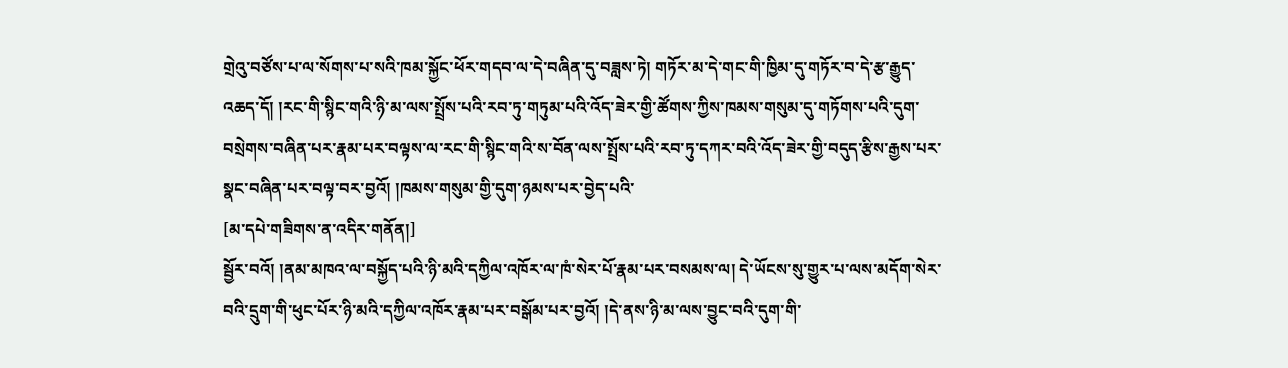གྲེའུ་བཙོས་པ་ལ་སོགས་པ་སའི་ཁམ་སྐྱོང་ཕོར་གདབ་ལ་དེ་བཞིན་དུ་བཟླས་ཏེ། གཏོར་མ་དེ་གང་གི་ཁྱིམ་དུ་གཏོར་བ་དེ་རྩ་རྒྱུད་འཆད་དོ། །རང་གི་སྙིང་གའི་ཉི་མ་ལས་སྤྲོས་པའི་རབ་ཏུ་གཏུམ་པའི་འོད་ཟེར་གྱི་ཚོགས་ཀྱིས་ཁམས་གསུམ་དུ་གཏོགས་པའི་དུག་བསྲེགས་བཞིན་པར་རྣམ་པར་བལྟས་ལ་རང་གི་སྙིང་གའི་ས་བོན་ལས་སྤྲོས་པའི་རབ་ཏུ་དཀར་བའི་འོད་ཟེར་གྱི་བདུད་རྩིས་རྒྱས་པར་སྣང་བཞིན་པར་བལྟ་བར་བྱའོ། །ཁམས་གསུམ་གྱི་དུག་ཉམས་པར་བྱེད་པའི་
[མ་དཔེ་གཟིགས་ན་འདིར་གནོན།]
སྦྱོར་བའོ། །ནམ་མཁའ་ལ་བསྐྱོད་པའི་ཉི་མའི་དཀྱིལ་འཁོར་ལ་ཁཾ་སེར་པོ་རྣམ་པར་བསམས་ལ། དེ་ཡོངས་སུ་གྱུར་པ་ལས་མདོག་སེར་བའི་དྲུག་གི་ཕུང་པོར་ཉི་མའི་དཀྱིལ་འཁོར་རྣམ་པར་བསྒོམ་པར་བྱའོ། །དེ་ནས་ཉི་མ་ལས་བྱུང་བའི་དུག་གི་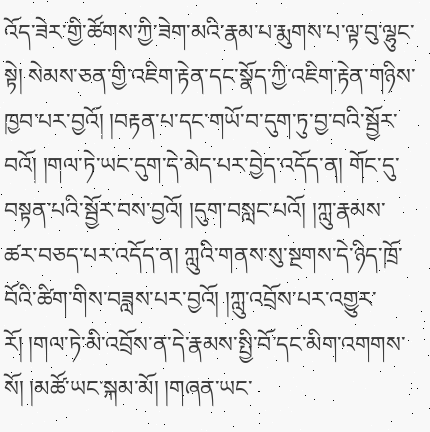འོད་ཟེར་གྱི་ཚོགས་ཀྱི་ཟེག་མའི་རྣམ་པ་རྨུགས་པ་ལྟ་བུ་ལྷུང་སྟེ། སེམས་ཅན་གྱི་འཇིག་རྟེན་དང་སྣོད་ཀྱི་འཇིག་རྟེན་གཉིས་ཁྱབ་པར་བྱའོ། །བརྟན་པ་དང་གཡོ་བ་དུག་ཏུ་བྱ་བའི་སྦྱོར་བའོ། །གལ་ཏེ་ཡང་དུག་དེ་མེད་པར་བྱེད་འདོད་ན། གོང་དུ་བསྟན་པའི་སྦྱོར་བས་བྱའོ། །དུག་བསླང་པའོ། །ཀླུ་རྣམས་ཚར་བཅད་པར་འདོད་ན། ཀླུའི་གནས་སུ་སྔགས་དེ་ཉིད་ཁྲོ་བོའི་ཚིག་གིས་བཟླས་པར་བྱའོ། །ཀླུ་འབྲོས་པར་འགྱུར་རོ། །གལ་ཏེ་མི་འབྲོས་ན་དེ་རྣམས་སྤྱི་བོ་དང་མིག་འགགས་སོ། །མཚོ་ཡང་སྐམ་མོ། །གཞན་ཡང་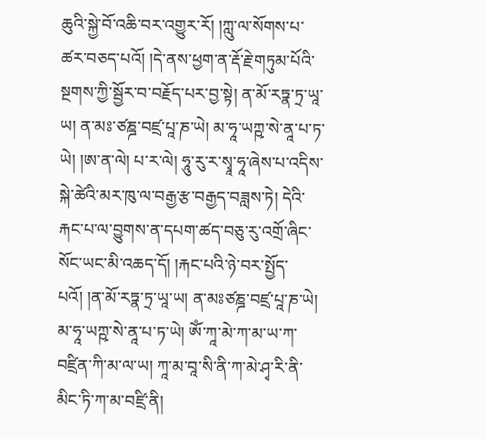ཆུའི་སྐྱེ་བོ་འཆི་བར་འགྱུར་རོ། །ཀླུ་ལ་སོགས་པ་ཚར་བཅད་པའོ། །དེ་ནས་ཕྱག་ན་རྡོ་རྗེ་གཏུམ་པོའི་སྔགས་ཀྱི་སྦྱོར་བ་བརྗོད་པར་བྱ་སྟེ། ན་མོ་རཏྣ་ཏྲ་ཡཱ་ཡ། ན་མཿ་ཙཎྜ་བཛྲ་པཱ་ཎ་ཡེ། མ་ཧཱ་ཡཀྵ་སེ་ནཱ་པ་ཏ་ཡེ། །ཨ་ན་ལེ། པ་ར་ལེ། ཧཱུ་རུ་ར་སྭཱ་ཧཱ་ཞེས་པ་འདིས་སྐེ་ཚེའི་མར་ཁུ་ལ་བརྒྱ་རྩ་བརྒྱད་བཟླས་ཏེ། དེའི་རྐང་པ་ལ་བྱུགས་ན་དཔག་ཚད་བཅུ་རུ་འགྲོ་ཞིང་སོང་ཡང་མི་འཆད་དོ། །རྐང་པའི་ཉེ་བར་སྤྱོད་པའོ། །ན་མོ་རཏྣ་ཏྲ་ཡཱ་ཡ། ན་མཿཙཎྜ་བཛྲ་པཱ་ཎ་ཡེ། མ་ཧཱ་ཡཀྵ་སེ་ནཱ་པ་ཏ་ཡེ། ཨོཾ་ཀཱ་མེ་ཀ་མ་ཡ་ཀ་བཛྲིན་ཀི་མ་ལ་ཡ། ཀཱ་མ་བཱ་སི་ནི་ཀ་མེ་ཤྭ་རི་ནི་མིང་ཏི་ཀ་མ་བཛྲི་ནི།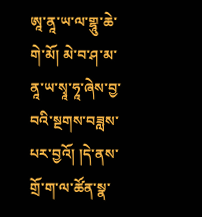ཨཱ་ནཱ་ཡ་ལ་གྷཱུ་ཆེ་གེ་མོ། མེ་བ་ཤ་མ་ནཱ་ཡ་སྭཱ་ཧཱ་ཞེས་བྱ་བའི་སྔགས་བཟླས་པར་བྱའོ། །དེ་ནས་གྲོ་ག་ལ་ཚོན་སྣ་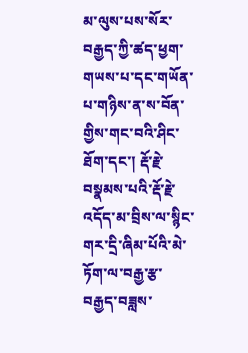མ་ལུས་པས་སོར་བརྒྱད་ཀྱི་ཚད་ཕྱག་གཡས་པ་དང་གཡོན་པ་གཉིས་ན་ས་བོན་གྱིས་གང་བའི་ཤིང་ཐོག་དང་། རྡོ་རྗེ་བསྣམས་པའི་རྡོ་རྗེ་འདོད་མ་བྲིས་ལ་སྙིང་གར་དྲི་ཞིམ་པོའི་མེ་ཏོག་ལ་བརྒྱ་རྩ་བརྒྱད་བཟླས་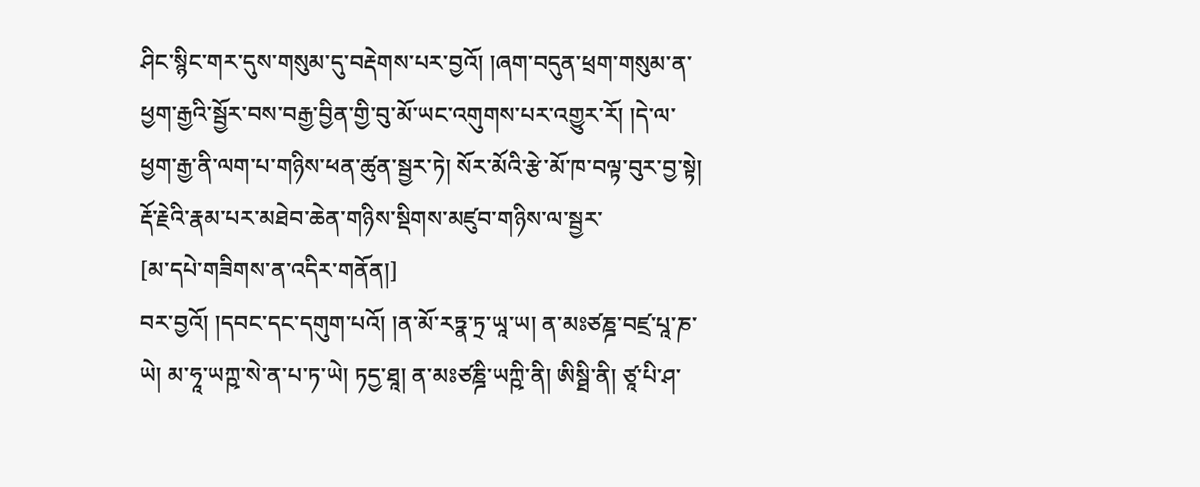ཤིང་སྙིང་གར་དུས་གསུམ་དུ་བརྡེགས་པར་བྱའོ། །ཞག་བདུན་ཕྲག་གསུམ་ན་ཕྱག་རྒྱའི་སྦྱོར་བས་བརྒྱ་བྱིན་གྱི་བུ་མོ་ཡང་འགུགས་པར་འགྱུར་རོ། །དེ་ལ་ཕྱག་རྒྱ་ནི་ལག་པ་གཉིས་ཕན་ཚུན་སྦྱར་ཏེ། སོར་མོའི་རྩེ་མོ་ཁ་བལྟ་བུར་བྱ་སྟེ། རྡོ་རྗེའི་རྣམ་པར་མཐེབ་ཆེན་གཉིས་སྡིགས་མཛུབ་གཉིས་ལ་སྦྱར་
[མ་དཔེ་གཟིགས་ན་འདིར་གནོན།]
བར་བྱའོ། །དབང་དང་དགུག་པའོ། །ན་མོ་རཏྣ་ཏྲ་ཡཱ་ཡ། ན་མཿཙཎྜ་བཛྲ་པཱ་ཎ་ཡེ། མ་ཧཱ་ཡཀྵ་སེ་ན་པ་ཏ་ཡེ། ཏདྱ་ཐཱ། ན་མཿཙཎྜི་ཡཀྵི་ནི། ཨིསྠི་ནི། ཙཱ་པི་ཤ་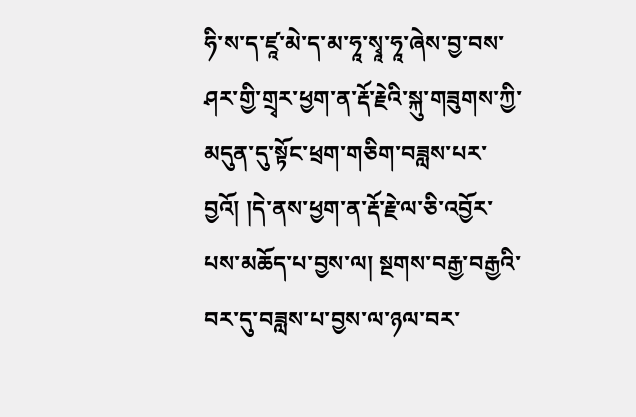ཧི་ས་ད་ཛཱ་མེ་ད་མ་ཧཱ་སྭཱ་ཧཱ་ཞེས་བྱ་བས་ཤར་གྱི་གྲྭར་ཕྱག་ན་རྡོ་རྗེའི་སྐུ་གཟུགས་ཀྱི་མདུན་དུ་སྟོང་ཕྲག་གཅིག་བཟླས་པར་བྱའོ། །དེ་ནས་ཕྱག་ན་རྡོ་རྗེ་ལ་ཅི་འབྱོར་པས་མཆོད་པ་བྱས་ལ། སྔགས་བརྒྱ་བརྒྱའི་བར་དུ་བཟླས་པ་བྱས་ལ་ཉལ་བར་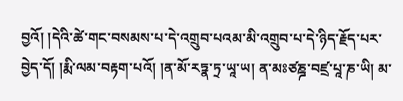བྱའོ། །དེའི་ཚེ་གང་བསམས་པ་དེ་འགྲུབ་པའམ་མི་འགྲུབ་པ་དེ་ཉིད་རྗོད་པར་བྱེད་དོ། །རྨི་ལམ་བརྟག་པའོ། །ན་མོ་རཏྣ་ཏྲ་ཡཱ་ཡ། ན་མཿཙཎྜ་བཛྲ་པཱ་ཎ་ཡི། མ་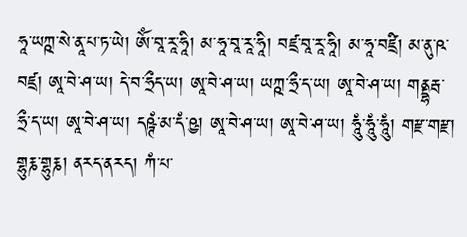ཧཱ་ཡཀྵ་སེ་ནཱ་པ་ཏ་ཡེ། ཨོཾ་བཱ་རཱ་ཧཱི། མ་ཧཱ་བཱ་རཱ་ཧཱི། བཛྲ་བཱ་རཱ་ཧཱི། མ་ཧཱ་བཛྲི། མ་ནུ་ཥ་བཛྲ། ཨཱ་བེ་ཤ་ཡ། དེ་བ་ཧྲྀད་ཡ། ཨཱ་བེ་ཤ་ཡ། ཡཀྵ་ཧྲྀ་ད་ཡ། ཨཱ་བེ་ཤ་ཡ། གནྡྷརྦ་ཧྲྀ་ད་ཡ། ཨཱ་བེ་ཤ་ཡ། དཥྚཾ་མ་དཾ་ཥྱ། ཨཱ་བེ་ཤ་ཡ། ཨཱ་བེ་ཤ་ཡ། ཧཱུཾ་ཧཱུཾ་ཧཱུཾ། གརྫ་གརྫ། གྷུརྞ་གྷུརྞ། ནརད་ནརད། ཀཾ་པ་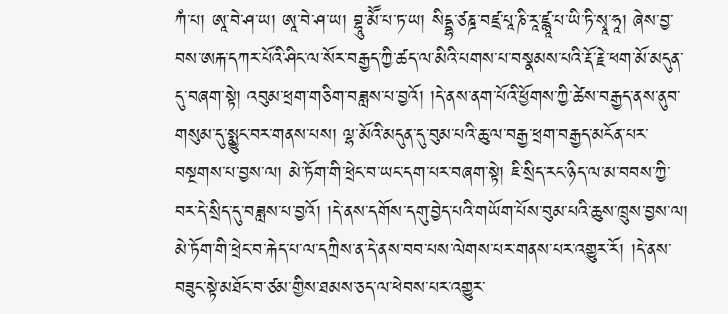ཀཾ་པ། ཨཱ་བེ་ཤ་ཡ། ཨཱ་བེ་ཤ་ཡ། བྷཱུ་མཽ་པ་ཏ་ཡ། སིདྡྷ་ཙཎྜ་བཛྲ་པཱ་ཎི་རཱ་ཛྙཱ་པ་ཡི་ཏི་སྭཱ་ཧཱ། ཞེས་བྱ་བས་ཨརྐ་དཀར་པོའི་ཤིང་ལ་སོར་བརྒྱད་ཀྱི་ཚད་ལ་མིའི་པགས་པ་བསྣམས་པའི་རྡོ་རྗེ་ཕག་མོ་མདུན་དུ་བཞག་སྟེ། འབུམ་ཕྲག་གཅིག་བཟླས་པ་བྱའོ། །དེ་ནས་ནག་པོའི་ཕྱོགས་ཀྱི་ཚེས་བརྒྱད་ནས་ནུབ་གསུམ་དུ་སྨྱུང་བར་གནས་པས། ལྷ་མོའི་མདུན་དུ་བུམ་པའི་ཆུ་ལ་བརྒྱ་ཕྲག་བརྒྱད་མངོན་པར་བསྔགས་པ་བྱས་ལ། མེ་ཏོག་གི་ཕྲེང་བ་ཡང་དག་པར་བཞག་སྟེ། ཇི་སྲིད་རང་ཉིད་ལ་མ་བབས་ཀྱི་བར་དེ་སྲིད་དུ་བཟླས་པ་བྱའོ། །དེ་ནས་དགོས་དགུ་བྱེད་པའི་གཡོག་པོས་བུམ་པའི་ཆུས་ཁྲུས་བྱས་ལ། མེ་ཏོག་གི་ཕྲེང་བ་རྐེད་པ་ལ་དཀྲིས་ན་དེ་ནས་བབ་པས་ལེགས་པར་གནས་པར་འགྱུར་རོ། །དེ་ནས་བཟུང་སྟེ་མཐོང་བ་ཙམ་གྱིས་ཐམས་ཅད་ལ་ཕེབས་པར་འགྱུར་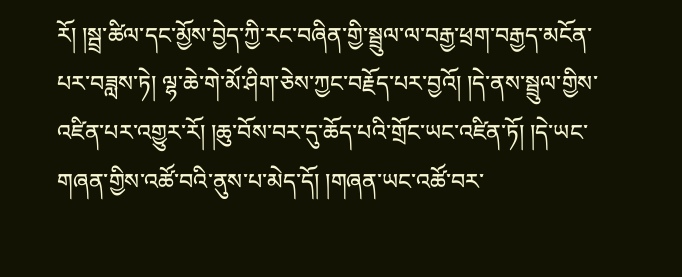རོ། །སྦྲ་ཚིལ་དང་མྱོས་བྱེད་ཀྱི་རང་བཞིན་གྱི་སྦྲུལ་ལ་བརྒྱ་ཕྲག་བརྒྱད་མངོན་པར་བཟླས་ཏེ། ལྷ་ཆེ་གེ་མོ་ཤིག་ཅེས་ཀྱང་བརྗོད་པར་བྱའོ། །དེ་ནས་སྦྲུལ་གྱིས་འཛིན་པར་འགྱུར་རོ། །ཆུ་བོས་བར་དུ་ཆོད་པའི་གྲོང་ཡང་འཛིན་ཏོ། །དེ་ཡང་གཞན་གྱིས་འཚོ་བའི་ནུས་པ་མེད་དོ། །གཞན་ཡང་འཚོ་བར་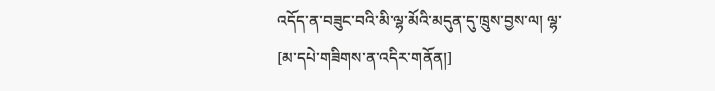འདོད་ན་བཟུང་བའི་མི་ལྷ་མོའི་མདུན་དུ་ཁྲུས་བྱས་ལ། ལྷ་
[མ་དཔེ་གཟིགས་ན་འདིར་གནོན།]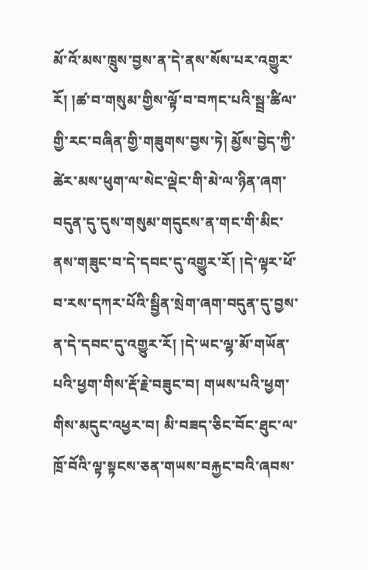མོ་འོ་མས་ཁྲུས་བྱས་ན་དེ་ནས་སོས་པར་འགྱུར་རོ། །ཚ་བ་གསུམ་གྱིས་ལྟོ་བ་བཀང་པའི་སྦྲ་ཚིལ་གྱི་རང་བཞིན་གྱི་གཟུགས་བྱས་ཏེ། མྱོས་བྱེད་ཀྱི་ཚེར་མས་ཕུག་ལ་སེང་ལྡེང་གི་མེ་ལ་ཉིན་ཞག་བདུན་དུ་དུས་གསུམ་གདུངས་ན་གང་གི་མིང་ནས་གཟུང་བ་དེ་དབང་དུ་འགྱུར་རོ། །དེ་ལྟར་ཕོ་བ་རས་དཀར་པོའི་སྦྱིན་སྲེག་ཞག་བདུན་དུ་བྱས་ན་དེ་དབང་དུ་འགྱུར་རོ། །དེ་ཡང་ལྷ་མོ་གཡོན་པའི་ཕྱག་གིས་རྡོ་རྗེ་བཟུང་བ། གཡས་པའི་ཕྱག་གིས་མདུང་འཕྱར་བ། མི་བཟད་ཅིང་བོང་ཐུང་ལ་ཁྲོ་བོའི་ལྟ་སྟངས་ཅན་གཡས་བརྐྱང་བའི་ཞབས་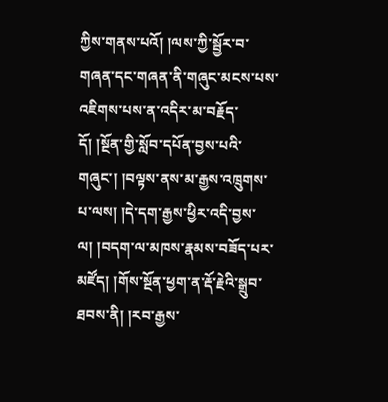ཀྱིས་གནས་པའོ། །ལས་ཀྱི་སྦྱོར་བ་གཞན་དང་གཞན་ནི་གཞུང་མངས་པས་འཇིགས་པས་ན་འདིར་མ་བརྗོད་དོ། །སྔོན་གྱི་སློབ་དཔོན་བྱས་པའི་གཞུང་། །བལྟས་ནས་མ་རྒྱས་འཁྲུགས་པ་ལས། །དེ་དག་རྒྱས་ཕྱིར་འདི་བྱས་ལ། །བདག་ལ་མཁས་རྣམས་བཟོད་པར་མཛོད། །གོས་སྔོན་ཕྱག་ན་རྡོ་རྗེའི་སྒྲུབ་ཐབས་ནི། །རབ་རྒྱས་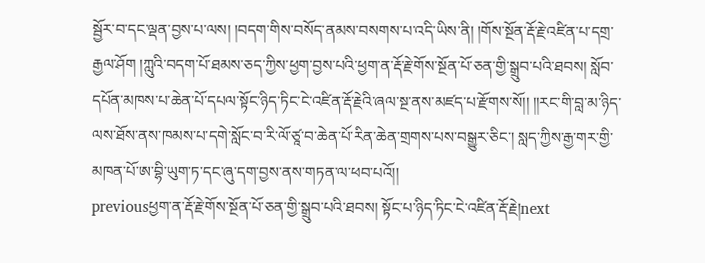སྦྱོར་བ་དང་ལྡན་བྱས་པ་ལས། །བདག་གིས་བསོད་ནམས་བསགས་པ་འདི་ཡིས་ནི། །གོས་སྔོན་རྡོ་རྗེ་འཛིན་པ་དགྲ་རྒྱལ་ཤོག །ཀླུའི་བདག་པོ་ཐམས་ཅད་ཀྱིས་ཕྱག་བྱས་པའི་ཕྱག་ན་རྡོ་རྗེ་གོས་སྔོན་པོ་ཅན་གྱི་སྒྲུབ་པའི་ཐབས། སློབ་དཔོན་མཁས་པ་ཆེན་པོ་དཔལ་སྟོང་ཉིད་ཏིང་ངེ་འཛིན་རྡོ་རྗེའི་ཞལ་སྔ་ནས་མཛད་པ་རྫོགས་སོ།། །།རང་གི་བླ་མ་ཉིད་ལས་ཐོས་ནས་ཁམས་པ་དགེ་སློང་བ་རི་ལོ་ཙཱ་བ་ཆེན་པོ་རིན་ཆེན་གྲགས་པས་བསྒྱུར་ཅིང་། སླད་ཀྱིས་རྒྱ་གར་གྱི་མཁན་པོ་ཨ་བྷི་ཡུག་ཏ་དང་ཞུ་དག་བྱས་ནས་གཏན་ལ་ཕབ་པའོ།།
previousཕྱག་ན་རྡོ་རྗེ་གོས་སྔོན་པོ་ཅན་གྱི་སྒྲུབ་པའི་ཐབས། སྟོང་པ་ཉིད་ཏིང་ངེ་འཛིན་རྡོ་རྗེ།next